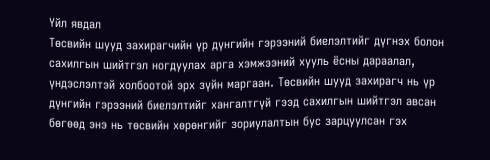Үйл явдал
Төсвийн шууд захирагчийн үр дүнгийн гэрээний биелэлтийг дүгнэх болон сахилгын шийтгэл ногдуулах арга хэмжээний хууль ёсны дараалал, үндэслэлтэй холбоотой эрх зүйн маргаан. Төсвийн шууд захирагч нь үр дүнгийн гэрээний биелэлтийг хангалтгүй гээд сахилгын шийтгэл авсан бөгөөд энэ нь төсвийн хөрөнгийг зориулалтын бус зарцуулсан гэх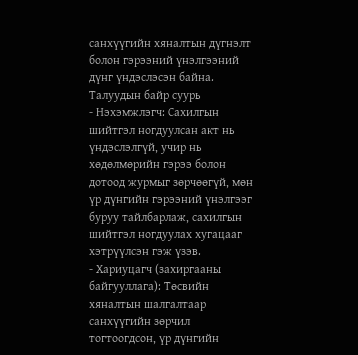санхүүгийн хяналтын дүгнэлт болон гэрээний үнэлгээний дүнг үндэслэсэн байна.
Талуудын байр суурь
- Нэхэмжлэгч: Сахилгын шийтгэл ногдуулсан акт нь үндэслэлгүй, учир нь хөдөлмөрийн гэрээ болон дотоод журмыг зөрчөөгүй, мөн үр дүнгийн гэрээний үнэлгээг буруу тайлбарлаж, сахилгын шийтгэл ногдуулах хугацааг хэтрүүлсэн гэж үзэв.
- Хариуцагч (захиргааны байгууллага): Төсвийн хяналтын шалгалтаар санхүүгийн зөрчил тогтоогдсон, үр дүнгийн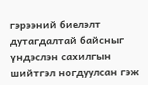гэрээний биелэлт дутагдалтай байсныг үндэслэн сахилгын шийтгэл ногдуулсан гэж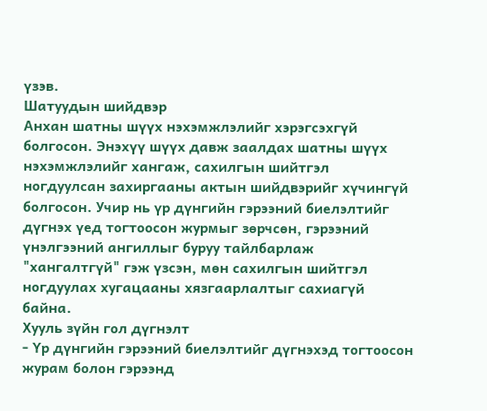үзэв.
Шатуудын шийдвэр
Анхан шатны шүүх нэхэмжлэлийг хэрэгсэхгүй болгосон. Энэхүү шүүх давж заалдах шатны шүүх нэхэмжлэлийг хангаж, сахилгын шийтгэл ногдуулсан захиргааны актын шийдвэрийг хүчингүй болгосон. Учир нь үр дүнгийн гэрээний биелэлтийг дүгнэх үед тогтоосон журмыг зөрчсөн, гэрээний үнэлгээний ангиллыг буруу тайлбарлаж "хангалтгүй" гэж үзсэн, мөн сахилгын шийтгэл ногдуулах хугацааны хязгаарлалтыг сахиагүй байна.
Хууль зүйн гол дүгнэлт
- Үр дүнгийн гэрээний биелэлтийг дүгнэхэд тогтоосон журам болон гэрээнд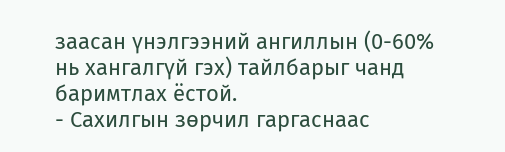заасан үнэлгээний ангиллын (0-60% нь хангалгүй гэх) тайлбарыг чанд баримтлах ёстой.
- Сахилгын зөрчил гаргаснаас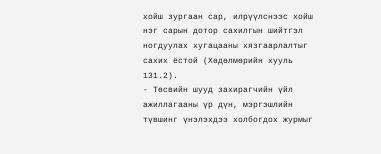хойш зургаан сар, илрүүлснээс хойш нэг сарын дотор сахилгын шийтгэл ногдуулах хугацааны хязгаарлалтыг сахих ёстой (Хөдөлмөрийн хууль 131.2).
- Төсвийн шууд захирагчийн үйл ажиллагааны үр дүн, мэргэшлийн түвшинг үнэлэхдээ холбогдох журмыг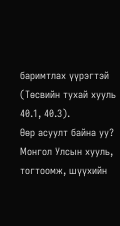баримтлах үүрэгтэй (Төсвийн тухай хууль 40.1, 40.3).
Өөр асуулт байна уу?
Монгол Улсын хууль, тогтоомж, шүүхийн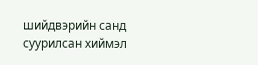шийдвэрийн санд суурилсан хиймэл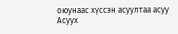оюунаас хүссэн асуултаа асуу
Асуух